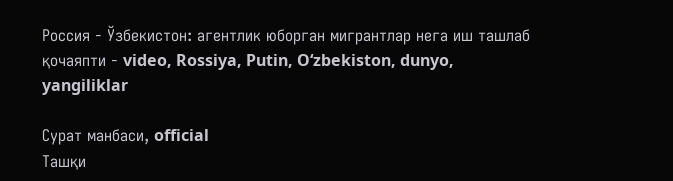Россия - Ўзбекистон: агентлик юборган мигрантлар нега иш ташлаб қочаяпти - video, Rossiya, Putin, O‘zbekiston, dunyo, yangiliklar

Сурат манбаси, official
Ташқи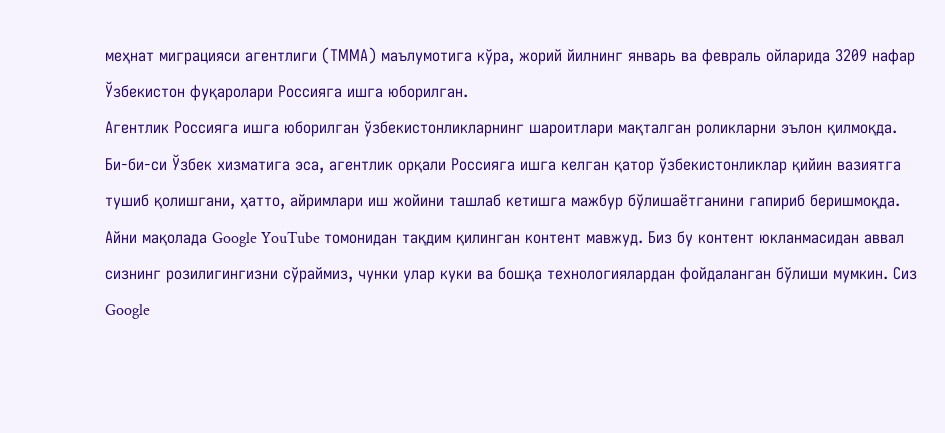меҳнат миграцияси агентлиги (ТММА) маълумотига кўра, жорий йилнинг январь ва февраль ойларида 3209 нафар Ўзбекистон фуқаролари Россияга ишга юборилган.
Агентлик Россияга ишга юборилган ўзбекистонликларнинг шароитлари мақталган роликларни эълон қилмоқда.
Би-би-си Ўзбек хизматига эса, агентлик орқали Россияга ишга келган қатор ўзбекистонликлар қийин вазиятга тушиб қолишгани, ҳатто, айримлари иш жойини ташлаб кетишга мажбур бўлишаётганини гапириб беришмоқда.
Айни мақолада Google YouTube томонидан тақдим қилинган контент мавжуд. Биз бу контент юкланмасидан аввал сизнинг розилигингизни сўраймиз, чунки улар куки ва бошқа технологиялардан фойдаланган бўлиши мумкин. Сиз Google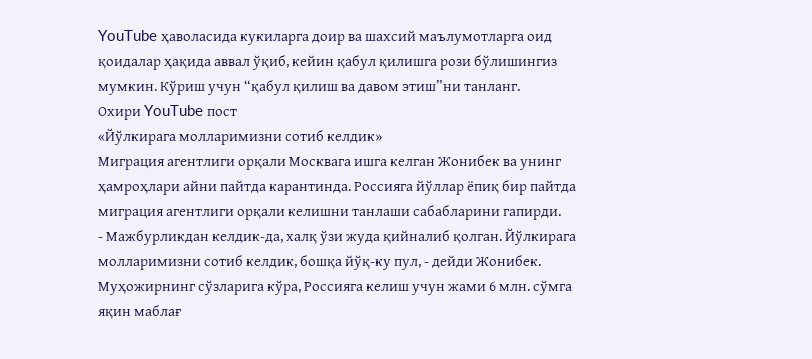YouTube ҳаволасида кукиларга доир ва шахсий маълумотларга оид қоидалар ҳақида аввал ўқиб, кейин қабул қилишга рози бўлишингиз мумкин. Кўриш учун “қабул қилиш ва давом этиш”ни танланг.
Охири YouTube пост
«Йўлкирага молларимизни сотиб келдик»
Миграция агентлиги орқали Москвага ишга келган Жонибек ва унинг ҳамроҳлари айни пайтда карантинда. Россияга йўллар ёпиқ бир пайтда миграция агентлиги орқали келишни танлаши сабабларини гапирди.
- Мажбурликдан келдик-да, халқ ўзи жуда қийналиб қолган. Йўлкирага молларимизни сотиб келдик, бошқа йўқ-ку пул, - дейди Жонибек.
Муҳожирнинг сўзларига кўра, Россияга келиш учун жами 6 млн. сўмга яқин маблағ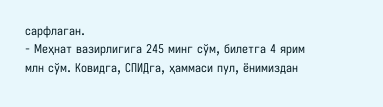сарфлаган.
- Меҳнат вазирлигига 245 минг сўм, билетга 4 ярим млн сўм. Ковидга, СПИДга, ҳаммаси пул, ёнимиздан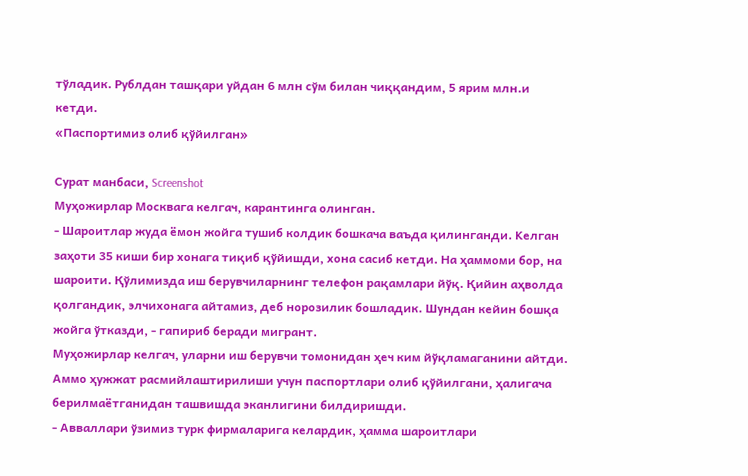тўладик. Рублдан ташқари уйдан 6 млн сўм билан чиққандим, 5 ярим млн.и кетди.
«Паспортимиз олиб қўйилган»

Сурат манбаси, Screenshot
Муҳожирлар Москвага келгач, карантинга олинган.
- Шароитлар жуда ёмон жойга тушиб колдик бошкача ваъда қилинганди. Kелган заҳоти 35 киши бир хонага тиқиб қўйишди, хона сасиб кетди. На ҳаммоми бор, на шароити. Қўлимизда иш берувчиларнинг телефон рақамлари йўқ. Қийин аҳволда қолгандик, элчихонага айтамиз, деб норозилик бошладик. Шундан кейин бошқа жойга ўтказди, - гапириб беради мигрант.
Муҳожирлар келгач, уларни иш берувчи томонидан ҳеч ким йўқламаганини айтди. Аммо ҳужжат расмийлаштирилиши учун паспортлари олиб қўйилгани, ҳалигача берилмаётганидан ташвишда эканлигини билдиришди.
- Авваллари ўзимиз турк фирмаларига келардик, ҳамма шароитлари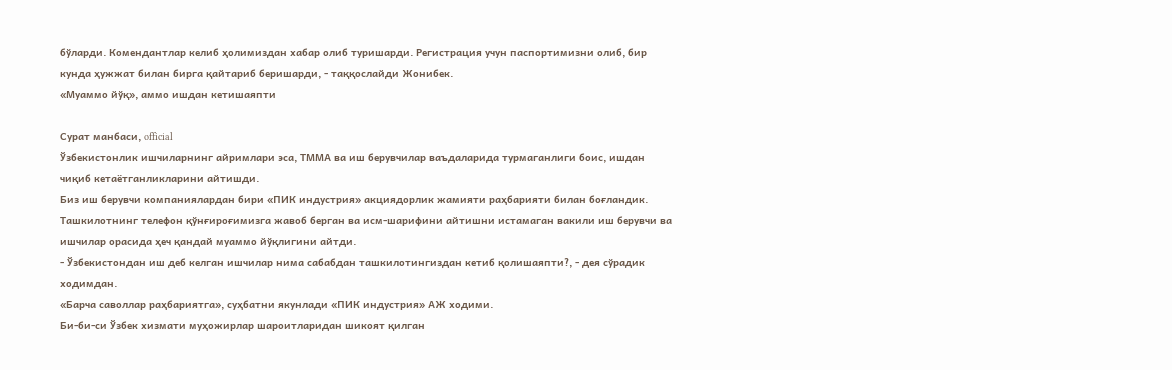бўларди. Комендантлар келиб ҳолимиздан хабар олиб туришарди. Регистрация учун паспортимизни олиб, бир кунда ҳужжат билан бирга қайтариб беришарди, - таққослайди Жонибек.
«Муаммо йўқ», аммо ишдан кетишаяпти

Сурат манбаси, official
Ўзбекистонлик ишчиларнинг айримлари эса, ТММА ва иш берувчилар ваъдаларида турмаганлиги боис, ишдан чиқиб кетаётганликларини айтишди.
Биз иш берувчи компаниялардан бири «ПИК индустрия» акциядорлик жамияти раҳбарияти билан боғландик. Ташкилотнинг телефон қўнғироғимизга жавоб берган ва исм-шарифини айтишни истамаган вакили иш берувчи ва ишчилар орасида ҳеч қандай муаммо йўқлигини айтди.
- Ўзбекистондан иш деб келган ишчилар нима сабабдан ташкилотингиздан кетиб қолишаяпти?, - дея сўрадик ходимдан.
«Барча саволлар раҳбариятга», суҳбатни якунлади «ПИК индустрия» АЖ ходими.
Би-би-си Ўзбек хизмати муҳожирлар шароитларидан шикоят қилган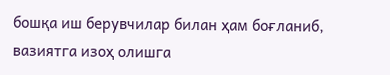бошқа иш берувчилар билан ҳам боғланиб, вазиятга изоҳ олишга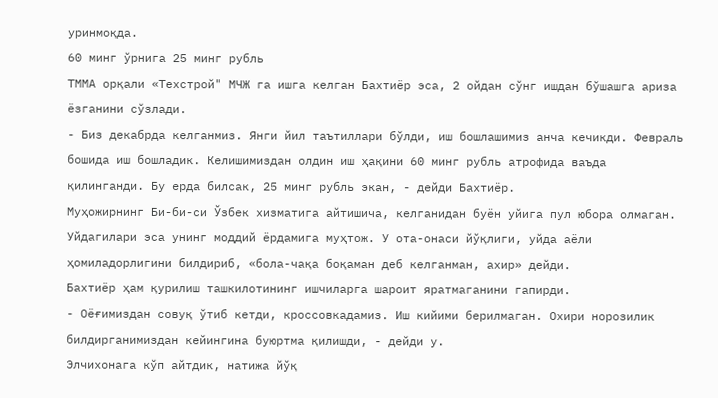уринмоқда.
60 минг ўрнига 25 минг рубль
ТММА орқали «Техстрой" МЧЖ га ишга келган Бахтиёр эса, 2 ойдан сўнг ишдан бўшашга ариза ёзганини сўзлади.
- Биз декабрда келганмиз. Янги йил таътиллари бўлди, иш бошлашимиз анча кечикди. Февраль бошида иш бошладик. Келишимиздан олдин иш ҳақини 60 минг рубль атрофида ваъда қилинганди. Бу ерда билсак, 25 минг рубль экан, - дейди Бахтиёр.
Муҳожирнинг Би-би-си Ўзбек хизматига айтишича, келганидан буён уйига пул юбора олмаган. Уйдагилари эса унинг моддий ёрдамига муҳтож. У ота-онаси йўқлиги, уйда аёли ҳомиладорлигини билдириб, «бола-чақа боқаман деб келганман, ахир» дейди.
Бахтиёр ҳам қурилиш ташкилотининг ишчиларга шароит яратмаганини гапирди.
- Оёғимиздан совуқ ўтиб кетди, кроссовкадамиз. Иш кийими берилмаган. Охири норозилик билдирганимиздан кейингина буюртма қилишди, - дейди у.
Элчихонага кўп айтдик, натижа йўқ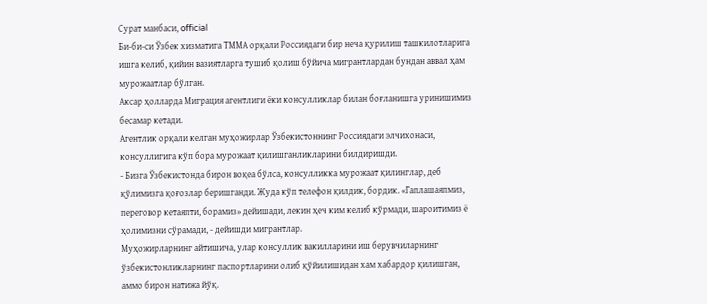Сурат манбаси, official
Би-би-си Ўзбек хизматига ТММА орқали Россиядаги бир неча қурилиш ташкилотларига ишга келиб, қийин вазиятларга тушиб қолиш бўйича мигрантлардан бундан аввал ҳам мурожаатлар бўлган.
Аксар ҳолларда Миграция агентлиги ёки консулликлар билан боғланишга уринишимиз бесамар кетади.
Агентлик орқали келган муҳожирлар Ўзбекистоннинг Россиядаги элчихонаси, консуллигига кўп бора мурожаат қилишганликларини билдиришди.
- Бизга Ўзбекистонда бирон воқеа бўлса, консулликка мурожаат қилинглар, деб қўлимизга қоғозлар беришганди. Жуда кўп телефон қилдик, бордик. «Гаплашаяпмиз, переговор кетаяпти, борамиз» дейишади, лекин ҳеч ким келиб кўрмади, шароитимиз ё ҳолимизни сўрамади, - дейишди мигрантлар.
Муҳожирларнинг айтишича, улар консуллик вакилларини иш берувчиларнинг ўзбекистонликларнинг паспортларини олиб қўйилишидан хам хабардор қилишган, аммо бирон натижа йўқ.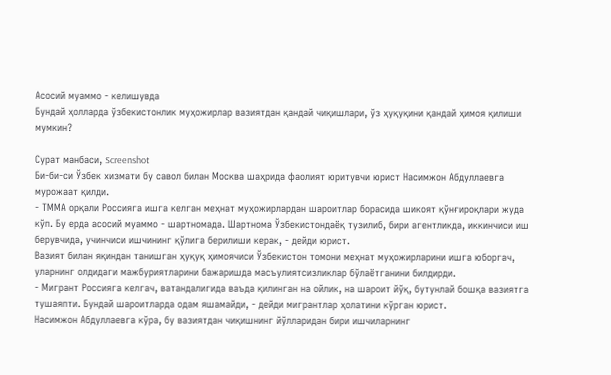Асосий муаммо - келишувда
Бундай ҳолларда ўзбекистонлик муҳожирлар вазиятдан қандай чиқишлари, ўз ҳуқуқини қандай ҳимоя қилиши мумкин?

Сурат манбаси, Screenshot
Би-би-си Ўзбек хизмати бу савол билан Москва шаҳрида фаолият юритувчи юрист Насимжон Абдуллаевга мурожаат қилди.
- ТММА орқали Россияга ишга келган меҳнат муҳожирлардан шароитлар борасида шикоят қўнғироқлари жуда кўп. Бу ерда асосий муаммо - шартномада. Шартнома Ўзбекистондаёқ тузилиб, бири агентликда, иккинчиси иш берувчида, учинчиси ишчининг қўлига берилиши керак, - дейди юрист.
Вазият билан яқиндан танишган ҳуқуқ ҳимоячиси Ўзбекистон томони меҳнат муҳожирларини ишга юборгач, уларнинг олдидаги мажбуриятларини бажаришда масъулиятсизликлар бўлаётганини билдирди.
- Мигрант Россияга келгач, ватандалигида ваъда қилинган на ойлик, на шароит йўқ, бутунлай бошқа вазиятга тушаяпти. Бундай шароитларда одам яшамайди, - дейди мигрантлар ҳолатини кўрган юрист.
Насимжон Абдуллаевга кўра, бу вазиятдан чиқишнинг йўлларидан бири ишчиларнинг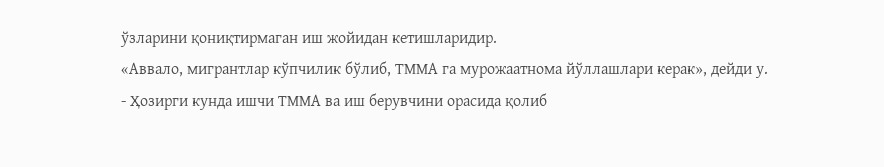ўзларини қониқтирмаган иш жойидан кетишларидир.
«Аввало, мигрантлар кўпчилик бўлиб, ТММА га мурожаатнома йўллашлари керак», дейди у.
- Ҳозирги кунда ишчи ТММА ва иш берувчини орасида қолиб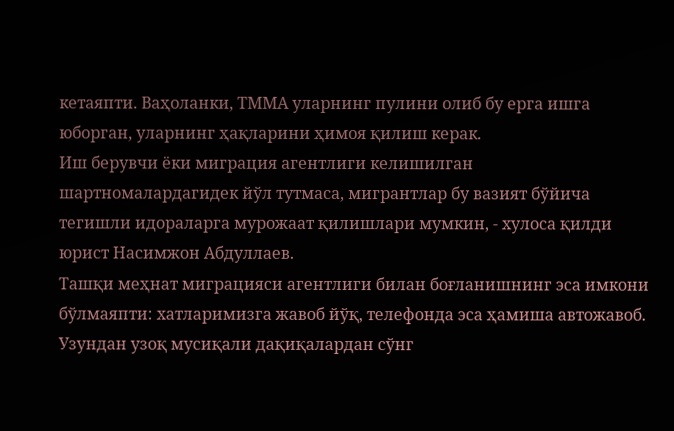кетаяпти. Ваҳоланки, ТММА уларнинг пулини олиб бу ерга ишга юборган, уларнинг ҳақларини ҳимоя қилиш керак.
Иш берувчи ёки миграция агентлиги келишилган шартномалардагидек йўл тутмаса, мигрантлар бу вазият бўйича тегишли идораларга мурожаат қилишлари мумкин, - хулоса қилди юрист Насимжон Абдуллаев.
Ташқи меҳнат миграцияси агентлиги билан боғланишнинг эса имкони бўлмаяпти: хатларимизга жавоб йўқ, телефонда эса ҳамиша автожавоб. Узундан узоқ мусиқали дақиқалардан сўнг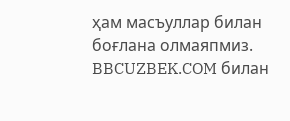ҳам масъуллар билан боғлана олмаяпмиз.
BBCUZBEK.COM билан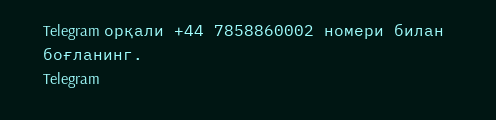Telegram орқали +44 7858860002 номери билан боғланинг.
Telegram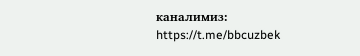каналимиз: https://t.me/bbcuzbek